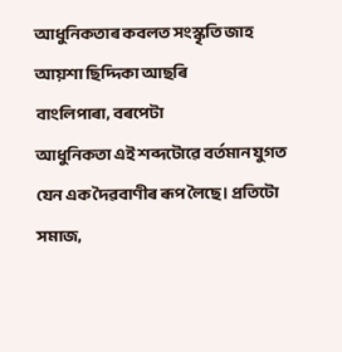আধুনিকতাৰ কবলত সংস্কৃতি জাহ
আয়শা ছিদ্দিকা আছৰি
বাংলিপাৰা, বৰপেটা
আধুনিকতা এই শব্দটোৱে বৰ্তমান যুগত যেন এক দৈৱবাণীৰ ৰূপ লৈছে। প্ৰতিটো সমাজ,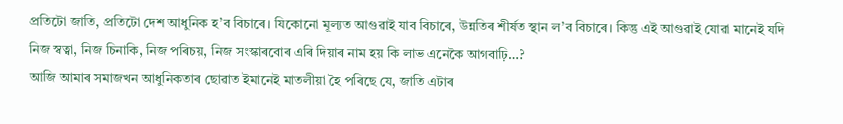প্ৰতিটো জাতি, প্ৰতিটো দেশ আধুনিক হ’ব বিচাৰে। যিকোনো মূল্যত আগুৱাই যাব বিচাৰে, উন্নতিৰ শীৰ্ষত স্থান ল’ব বিচাৰে। কিন্তু এই আগুৱাই যোৱা মানেই যদি নিজ স্বত্বা, নিজ চিনাকি, নিজ পৰিচয়, নিজ সংস্কাৰবোৰ এৰি দিয়াৰ নাম হয় কি লাভ এনেকৈ আগবাঢ়ি…?
আজি আমাৰ সমাজখন আধুনিকতাৰ ছোৱাত ইমানেই মাতলীয়া হৈ পৰিছে যে, জাতি এটাৰ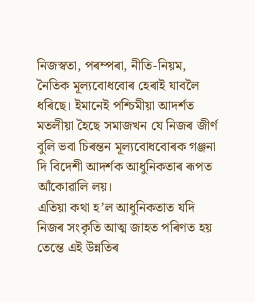নিজস্বতা, পৰম্পৰা, নীতি-নিয়ম, নৈতিক মূল্যবোধবোৰ হেৰাই যাবলৈ ধৰিছে। ইমানেই পশ্চিমীয়া আদৰ্শত মতলীয়া হৈছে সমাজখন যে নিজৰ জীর্ণ বুলি ভবা চিৰন্তন মূল্যবোধবোৰক গঞ্জনা দি বিদেশী আদৰ্শক আধুনিকতাৰ ৰূপত আঁকোৱালি লয়।
এতিয়া কথা হ’ল আধুনিকতাত যদি নিজৰ সংকৃতি আত্ম জাহত পৰিণত হয় তেন্তে এই উন্নতিৰ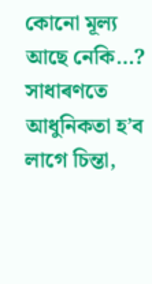কোনো মূল্য আছে নেকি…?
সাধাৰণতে আধুনিকতা হ’ব লাগে চিন্তা,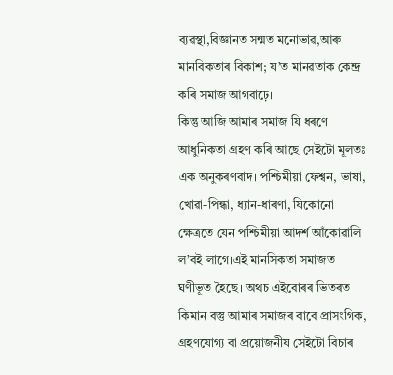ব্যৱস্থা,বিজ্ঞানত সন্মত মনোভাৱ,আৰু মানবিকতাৰ বিকাশ; য’ত মানৱতাক কেন্দ্ৰ কৰি সমাজ আগবাঢ়ে।
কিন্তু আজি আমাৰ সমাজ যি ধৰণে আধুনিকতা গ্ৰহণ কৰি আছে সেইটো মূলতঃ এক অনুকৰণবাদ। পশ্চিমীয়া ফেশ্বন, ভাষা, খোৱা-পিন্ধা, ধ্যান-ধাৰণা, যিকোনো ক্ষেত্ৰতে যেন পশ্চিমীয়া আদৰ্শ আঁকোৱালি ল’বই লাগে।এই মানসিকতা সমাজত ঘণীভূত হৈছে। অথচ এইবোৰৰ ভিতৰত কিমান বস্তু আমাৰ সমাজৰ বাবে প্ৰাসংগিক, গ্ৰহণযোগ্য বা প্ৰয়োজনীয সেইটো বিচাৰ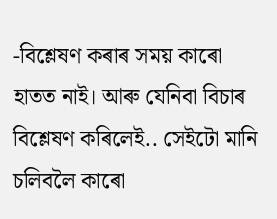-বিশ্লেষণ কৰাৰ সময় কাৰো হাতত নাই। আৰু যেনিবা বিচাৰ বিশ্লেষণ কৰিলেই.. সেইটো মানি চলিবলৈ কাৰো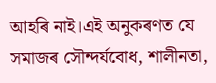আহৰি নাই।এই অনুকৰণত যে সমাজৰ সৌন্দৰ্যবোধ, শালীনতা,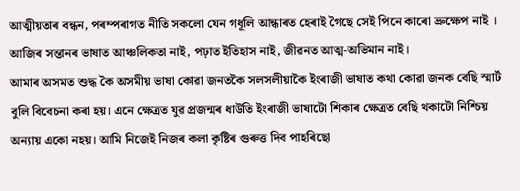আত্মীয়তাৰ বন্ধন, পৰম্পৰাগত নীতি সকলো যেন গধূলি আন্ধাৰত হেৰাই গৈছে সেই পিনে কাৰো ভ্ৰুক্ষেপ নাই । আজিৰ সন্তানৰ ভাষাত আঞ্চলিকতা নাই, পঢ়াত ইতিহাস নাই, জীৱনত আত্ম-অভিমান নাই।
আমাৰ অসমত শুদ্ধ কৈ অসমীয় ভাষা কোৱা জনতকৈ সলসলীয়াকৈ ইংৰাজী ভাষাত কথা কোৱা জনক বেছি স্মাৰ্ট বুলি বিবেচনা কৰা হয়। এনে ক্ষেত্ৰত যুৱ প্ৰজন্মৰ ধাউতি ইংৰাজী ভাষাটো শিকাৰ ক্ষেত্ৰত বেছি থকাটো নিশ্চিয় অন্যায় একো নহয়। আমি নিজেই নিজৰ কলা কৃষ্টিৰ গুৰুত্ত দিব পাহৰিছো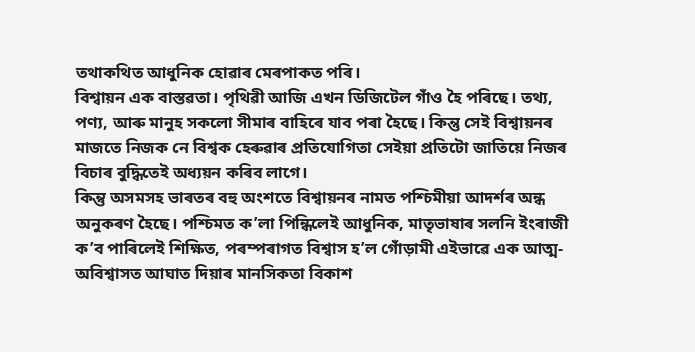তথাকথিত আধুনিক হোৱাৰ মেৰপাকত পৰি।
বিশ্বায়ন এক বাস্তৱতা। পৃথিৱী আজি এখন ডিজিটেল গাঁও হৈ পৰিছে। তথ্য, পণ্য, আৰু মানুহ সকলো সীমাৰ বাহিৰে যাব পৰা হৈছে। কিন্তু সেই বিশ্বায়নৰ মাজতে নিজক নে বিশ্বক হেৰুৱাৰ প্ৰতিযোগিতা সেইয়া প্ৰতিটো জাতিয়ে নিজৰ বিচাৰ বুদ্ধিতেই অধ্যয়ন কৰিব লাগে।
কিন্তু অসমসহ ভাৰতৰ বহু অংশতে বিশ্বায়নৰ নামত পশ্চিমীয়া আদৰ্শৰ অন্ধ অনুকৰণ হৈছে। পশ্চিমত ক’লা পিন্ধিলেই আধুনিক, মাতৃভাষাৰ সলনি ইংৰাজী ক’ব পাৰিলেই শিক্ষিত, পৰম্পৰাগত বিশ্বাস হ’ল গোঁড়ামী এইভাৱে এক আত্ম-অবিশ্বাসত আঘাত দিয়াৰ মানসিকতা বিকাশ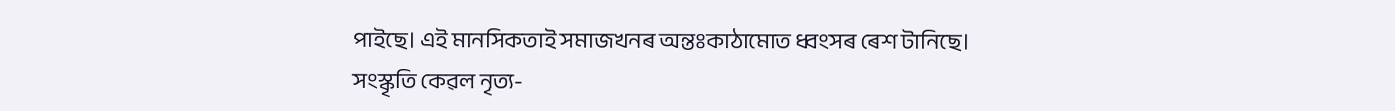পাইছে। এই মানসিকতাই সমাজখনৰ অন্তঃকাঠামোত ধ্বংসৰ ৰেশ টানিছে।
সংস্কৃতি কেৱল নৃত্য-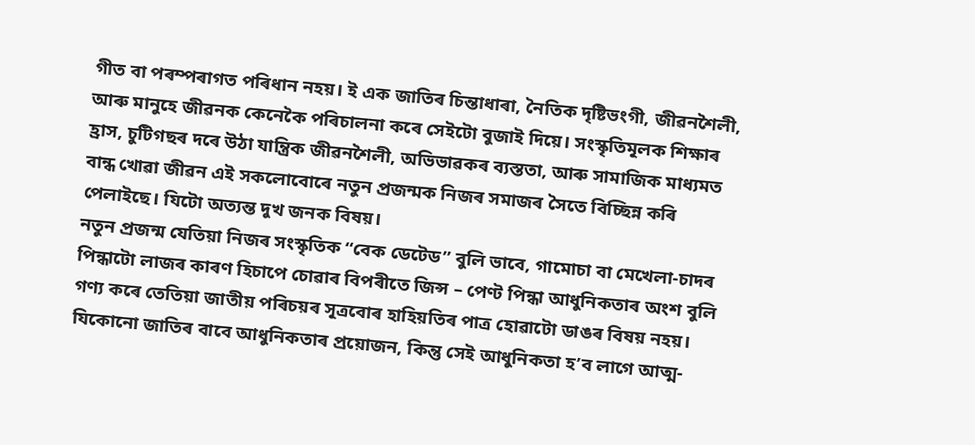গীত বা পৰম্পৰাগত পৰিধান নহয়। ই এক জাতিৰ চিন্তাধাৰা, নৈতিক দৃষ্টিভংগী, জীৱনশৈলী, আৰু মানুহে জীৱনক কেনেকৈ পৰিচালনা কৰে সেইটো বুজাই দিয়ে। সংস্কৃতিমূলক শিক্ষাৰ হ্ৰাস, চুটিগছৰ দৰে উঠা যান্ত্রিক জীৱনশৈলী, অভিভাৱকৰ ব্যস্ততা, আৰু সামাজিক মাধ্যমত বান্ধ খোৱা জীৱন এই সকলোবোৰে নতুন প্ৰজন্মক নিজৰ সমাজৰ সৈতে বিচ্ছিন্ন কৰি পেলাইছে। যিটো অত্যন্ত দুখ জনক বিষয়।
নতুন প্ৰজন্ম যেতিয়া নিজৰ সংস্কৃতিক “বেক ডেটেড” বুলি ভাবে, গামোচা বা মেখেলা-চাদৰ পিন্ধাটো লাজৰ কাৰণ হিচাপে চোৱাৰ বিপৰীতে জিন্স – পেণ্ট পিন্ধা আধুনিকতাৰ অংশ বুলি গণ্য কৰে তেতিয়া জাতীয় পৰিচয়ৰ সূত্ৰবোৰ হাহিয়তিৰ পাত্ৰ হোৱাটো ডাঙৰ বিষয় নহয়।
যিকোনো জাতিৰ বাবে আধুনিকতাৰ প্ৰয়োজন, কিন্তু সেই আধুনিকতা হ’ব লাগে আত্ম-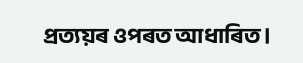প্ৰত্যয়ৰ ওপৰত আধাৰিত।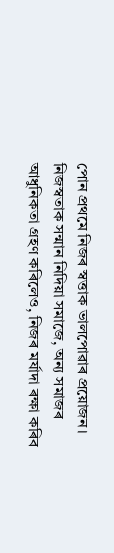পোন প্ৰথমে নিজৰ স্বত্তাক ভালপোৱাৰ প্ৰয়োজন। নিজস্বতাক সন্মান নিদিয়া সমাজে, অন্য সমাজৰ আধুনিকতা গ্ৰহণ কৰিলেও, নিজৰ মৰ্যাদা ৰক্ষা কৰিব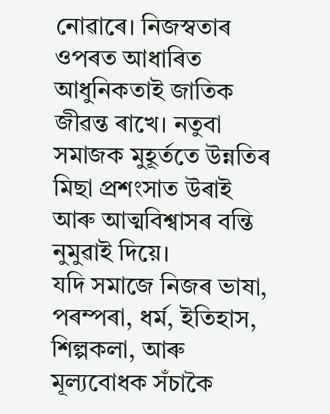নোৱাৰে। নিজস্বতাৰ ওপৰত আধাৰিত আধুনিকতাই জাতিক জীৱন্ত ৰাখে। নতুবা সমাজক মুহূৰ্ততে উন্নতিৰ মিছা প্ৰশংসাত উৰাই আৰু আত্মবিশ্বাসৰ বন্তি নুমুৱাই দিয়ে।
যদি সমাজে নিজৰ ভাষা, পৰম্পৰা, ধৰ্ম, ইতিহাস, শিল্পকলা, আৰু মূল্যবোধক সঁচাকৈ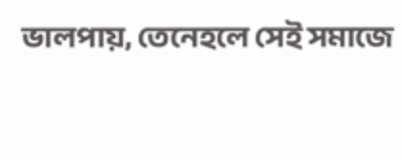ভালপায়, তেনেহলে সেই সমাজে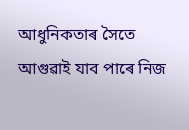আধুনিকতাৰ সৈতে আগুৱাই যাব পাৰে নিজ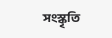সংস্কৃতি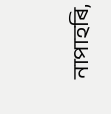নাপাহৰি,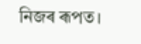নিজৰ ৰূপত।